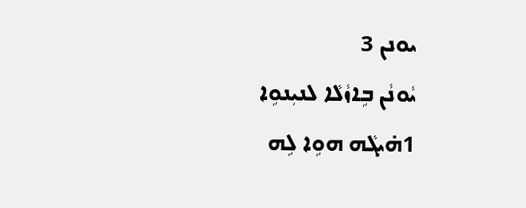ܝܘܢܢ 3
ܝܵܘܢܵܢ ܒܹܐܙܵܠܵܐ ܠܢܝܼܢܘܹܐ
1ܗ̇ܝܓܵܗ ܗܘܹܐ ܠܹܗ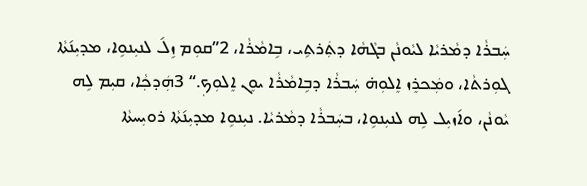ܚܲܒܪܵܐ ܕܡܵܪܝܵܐ ܠܝܵܘܢܵܢ ܒܓܵܗܵܐ ܕܬܲܪܬܹܝ، ܒܹܐܡܵܪܵܐ، 2”ܩܘܼܡ ܙܹܠ݇ ܠܢܝܼܢܘܹܐ، ܡܕܝܼܢ݇ܬܵܐ ܓܘܼܪܬܵܐ، ܘܡܲܟܪܸܙ ܐܸܠܘܼܗ̇ ܚܲܒܪܵܐ ܕܒܹܐܡܵܪܵܐ ܝܘܸܢ ܐܸܠܘܼܟ݂.“ 3ܗܲܕܟ݂ܵܐ، ܩܝܼܡ ܠܹܗ ܝܵܘܢܵܢ، ܘܐ݇ܙܝܼܠ ܠܹܗ ܠܢܝܼܢܘܹܐ، ܒܚܲܒܪܵܐ ܕܡܵܪܝܵܐ. ܢܝܼܢܘܹܐ ܡܕܝܼܢ݇ܬܵܐ ܪܘܝܼܚܬܵܐ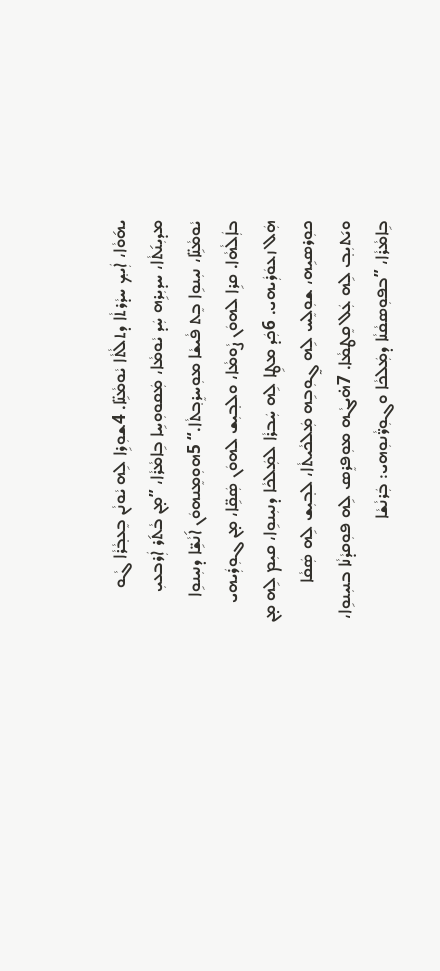ܝܗ݇ܘܵܐ، ܐܲܝܟ݂ ܚܕܵܪܬܵܐ ܕܬܠܵܬܵܐ ܝܵܘܡܵܢܹ̈ܐ. 4ܫܘܼܪܹܐ ܠܹܗ ܝܵܘܢܵܢ ܒܸܥܒ݂ܵܪܵܐ ܓܵܘ ܡܕܝܼܢ݇ܬܵܐ، ܚܕܝܼܪܹܗ ܚܲܕ ܝܵܘܡܵܐ، ܡܲܩܘܘܼܚܹܐ ܒܹܐܡܵܪܵܐ، ”ܡ̣ܢ ܒܵܬ݇ܪ ܐܲܪܒܥܝܼ ܝܵܘܡܵܢܹ̈ܐ، ܢܝܼܢܘܹܐ ܒܸܬ ܦܵܝܫܵܐ ܡܘܼܚܪܸܒ݂ܬܵܐ.“ 5ܗܘܼܡܸܢܗܘܿܢ ܐ݇ܢܵܫܹ̈ܐ ܕܢܝܼܢܘܹܐ ܒܐܲܠܵܗܵܐ. ܩܪܹܐ ܠܗܘܿܢ ܨܵܘܡܵܐ، ܘܠܒ݂ܝܼܫ ܠܗܘܿܢ ܣܲܩܹ̈ܐ، ܡ̣ܢ ܓܘܼܪܲܝܗܝ ܗܲܠ ܙܥܘܿܪܲܝܗܝ. 6ܟܲܕ ܡܛܹܐ ܠܹܗ ܚܲܒܪܵܐ ܠܡܲܠܟܵܐ ܕܢܝܼܢܘܹܐ، ܩܝܼܡ ܠܹܗ ܡ̣ܢ ܟܘܼܪܣܝܹܗ، ܫܘܼܠܸܚ ܠܹܗ ܓ̰ܘܼܒܹܗ ܡܲܠܟܵܝܬܵܐ، ܠܒ݂ܝܼܫ ܠܹܗ ܣܲܩܵܐ ܘܝ݇ܬܝܼܒ݂ ܠܹܗ ܥܲܠ ܩܸܛܡܵܐ. 7ܗ̇ܝܓܵܗ ܡܘܼܦܪܸܣ ܠܹܗ ܦܘܼܩܕܵܢܵܐ ܒܢܝܼܢܘܹܐ، ܒܹܐܡܵܪܵܐ، ”ܒܦܘܼܣܩܵܢܵܐ ܕܡܲܠܟܵܐ ܘܓܘܼܪ̈ܵܢܘܼܗܝ: ܒܲܪܢܵܫܵܐ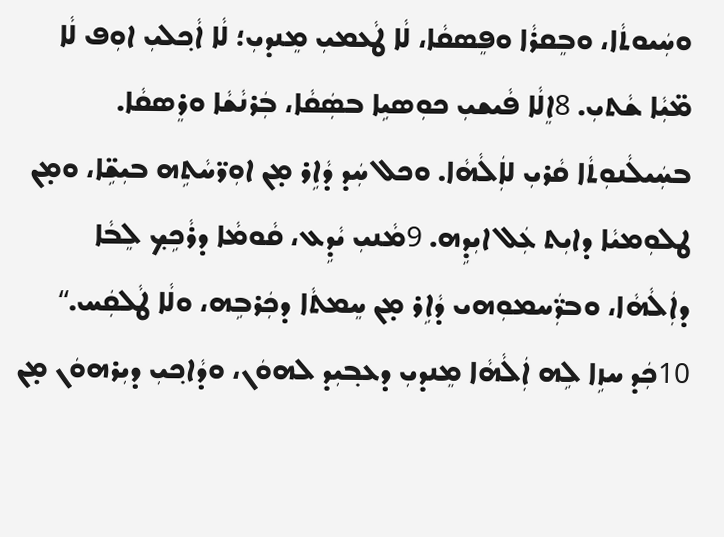ܘܚܲܝܘܬܵܐ، ܘܒܸܩܪܵܐ ܘܦܸܣܩܵܐ، ܠܵܐ ܛܵܥܡܝܼ ܡܸܢܕܝܼ؛ ܠܵܐ ܐܵܟ݂ܠܝܼ ܐܘܼܦ ܠܵܐ ܡ̈ܝܼܵܐ ܫܵܬܝܼ. 8ܐܸܠܵܐ ܦܵܝܫܝܼ ܟܘܼܣܝܹܐ ܒܣܲܩܵܐ، ܒܲܪܢܵܫܵܐ ܘܪܸܣܩܵܐ. ܒܚܲܝܠܵܢܘܼܬܵܐ ܩܵܪܝܼ ܠܐܲܠܵܗܵܐ. ܘܟܠ ܚܲܕ ܕܵܐܹܪ ܡ̣ܢ ܐܘܼܪ̈ܚܵܬܹܗ ܒܝܼܫܹ̈ܐ، ܘܡ̣ܢ ܛܠܘܼܡܝܵܐ ܕܐܝܼܬ ܥܲܠ ܐܝܼܕܹܗ. 9ܡܵܢܝܼ ܝܵܕܹܥ، ܩܵܘܡܵܐ ܕܪܵܟܹܟ݂ ܠܸܒܵܐ ܕܐܲܠܵܗܵܐ، ܘܒܪ̈ܲܚܡܘܼܗܝ ܕܵܐܹܪ ܡ̣ܢ ܚܸܡܬܵܐ ܕܟܲܪܒܹܗ، ܘܠܵܐ ܛܵܠܩܲܚ.“ 10ܟܲܕ ܚܙܹܐ ܠܹܗ ܐܲܠܵܗܵܐ ܡܸܢܕܝܼ ܕܥܒ݂ܝܼܕ ܠܗܘܿܢ، ܘܕܵܐܟ݂ܝܼ ܕܝܼܪܗܘܿܢ ܡ̣ܢ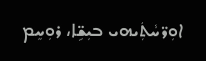ܐܘܼܪ̈ܚܵܬܲܝܗܝ ܒܝܼܫܹ̈ܐ، ܪܘܼܚܸܡ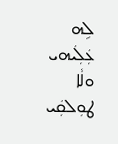ܠܹܗ ܥܲܠܲܝܗܝ ܘܠܵܐ ܛܘܼܠܩܲܝ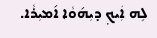ܠܹܗ ܐܲܝܟ݂ ܕܝܼܗ݇ܘܵܐ ܐ݇ܡܝܼܪܵܐ.